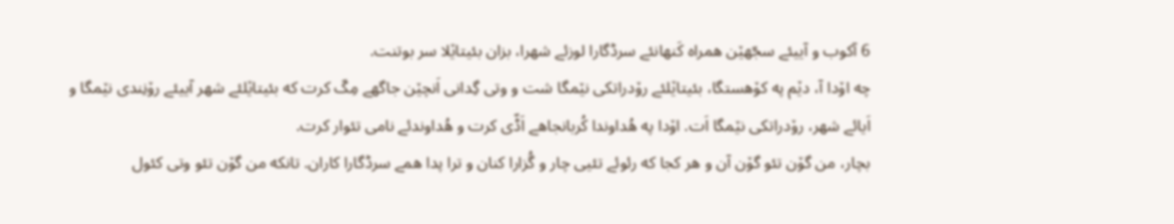6 آکوب و آییئے سجّهێن همراه کَنهانئے سرڈگارا لوزئے شهرا، بزان بئیتاێلا سر بوتنت.
چه اۆدا آ، دێم په کۆهستگا، بئیتاێلئے رۆدراتکی نێمگا شت و وتی گِدانی اَنچێن جاگهے مِکّ کرت که بئیتاێلئے شهر آییئے رۆنِندی نێمگا و اَیائے شهر، رۆدراتکی نێمگا اَت. اۆدا په هُداوندا کُربانجاهے اَڈّی کرت و هُداوندئے نامی تئوار کرت.
بچار، من گۆن تئو گۆن آن و هر کجا که رئوئے تئیی چار و گُزارا کنان و ترا پدا همے سرڈگارا کاران. تانکه من گۆن تئو وتی کئول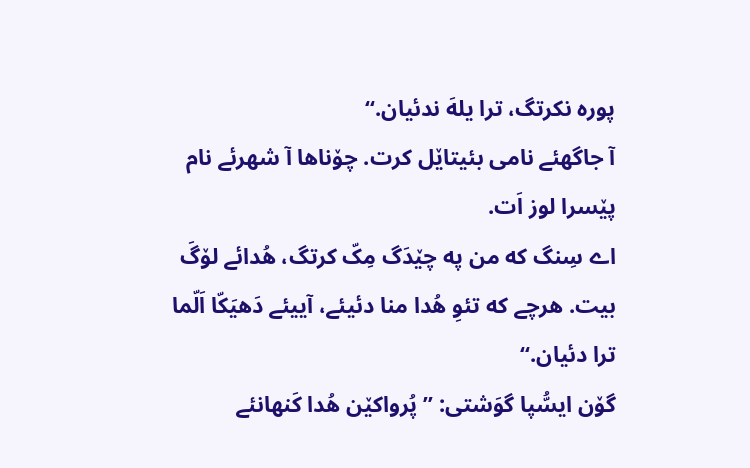پوره نکرتگ، ترا یلهَ ندئیان.“
آ جاگهئے نامی بئیتاێل کرت. چۆناها آ شهرئے نام پێسرا لوز اَت.
اے سِنگ که من په چێدَگ مِکّ کرتگ، هُدائے لۆگَ بیت. هرچے که تئوِ هُدا منا دئیئے، آییئے دَهیَکّا اَلّما ترا دئیان.“
گۆن ایسُّپا گوَشتی: ”پُرواکێن هُدا کَنهانئے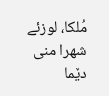مُلکا، لوزئے شهرا منی دێما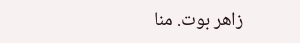زاهر بوت. منا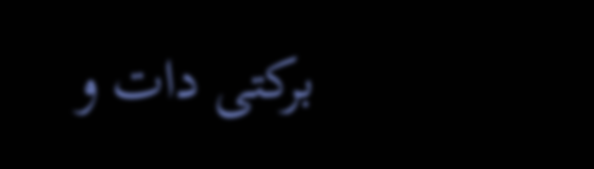برکتی دات و